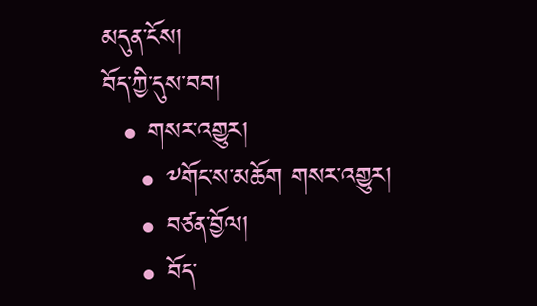མདུན་ངོས།
བོད་ཀྱི་དུས་བབ།
  • གསར་འགྱུར།
    • ༸གོང་ས་མཆོག གསར་འགྱུར།
    • བཙན་བྱོལ།
    • བོད་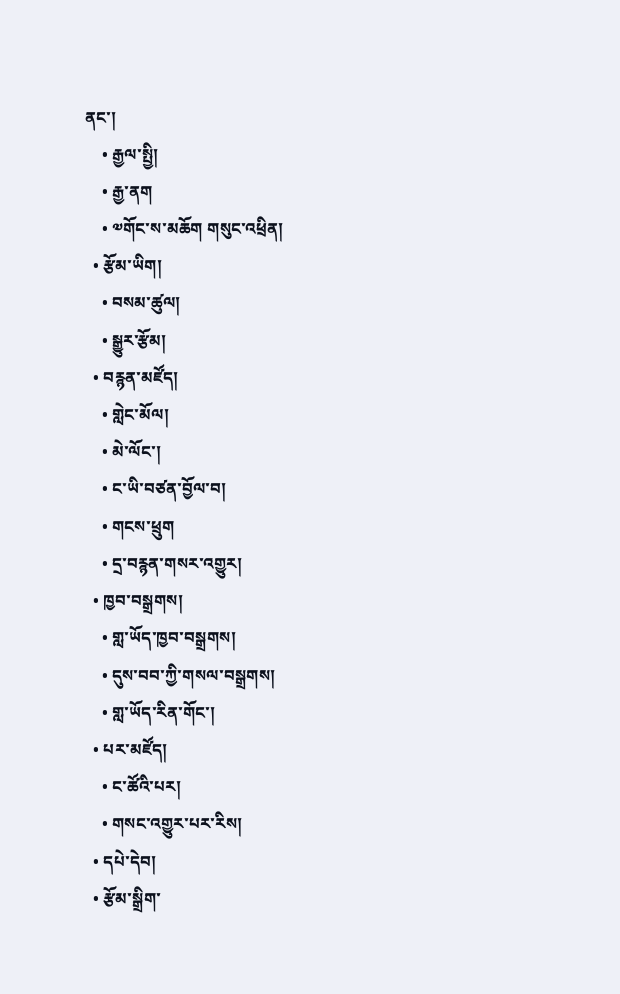ནང་།
    • རྒྱལ་སྤྱི།
    • རྒྱ་ནག
    • ༧གོང་ས་མཆོག གསུང་འཕྲིན།
  • རྩོམ་ཡིག།
    • བསམ་ཚུལ།
    • སྒྱུར་རྩོམ།
  • བརྙན་མཛོད།
    • གླེང་མོལ།
    • མེ་ལོང་།
    • ང་ཡི་བཙན་བྱོལ་བ།
    • གངས་ཕྲུག
    • དྲ་བརྙན་གསར་འགྱུར།
  • ཁྱབ་བསྒྲགས།
    • གླ་ཡོད་ཁྱབ་བསྒྲགས།
    • དུས་བབ་ཀྱི་གསལ་བསྒྲགས།
    • གླ་ཡོད་རིན་གོང་།
  • པར་མཛོད།
    • ང་ཚོའི་པར།
    • གསང་འགྱུར་པར་རིས།
  • དཔེ་དེབ།
  • རྩོམ་སྒྲིག་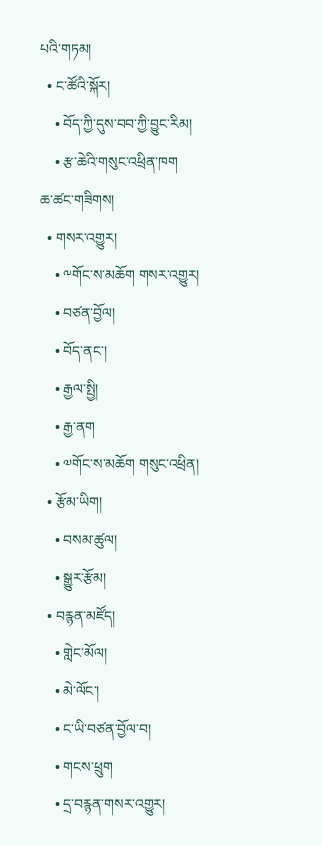པའི་གཏམ།
  • ང་ཚོའི་སྐོར།
    • བོད་ཀྱི་དུས་བབ་ཀྱི་བྱུང་རིམ།
    • རྩ་ཆེའི་གསུང་འཕྲིན་ཁག
ཆ་ཚང་གཟིགས།
  • གསར་འགྱུར།
    • ༸གོང་ས་མཆོག གསར་འགྱུར།
    • བཙན་བྱོལ།
    • བོད་ནང་།
    • རྒྱལ་སྤྱི།
    • རྒྱ་ནག
    • ༧གོང་ས་མཆོག གསུང་འཕྲིན།
  • རྩོམ་ཡིག།
    • བསམ་ཚུལ།
    • སྒྱུར་རྩོམ།
  • བརྙན་མཛོད།
    • གླེང་མོལ།
    • མེ་ལོང་།
    • ང་ཡི་བཙན་བྱོལ་བ།
    • གངས་ཕྲུག
    • དྲ་བརྙན་གསར་འགྱུར།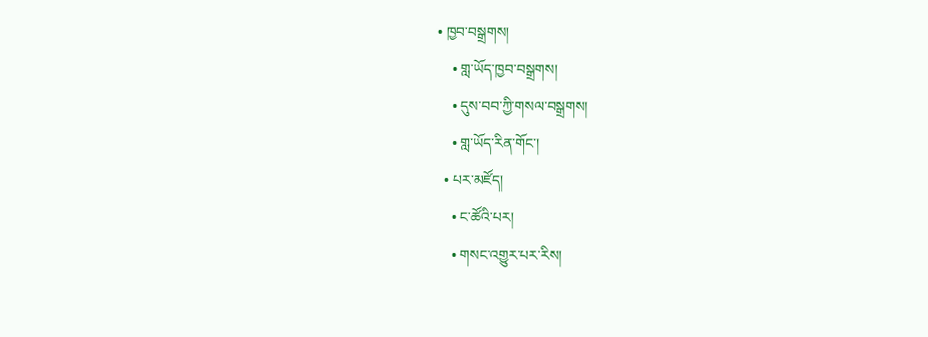• ཁྱབ་བསྒྲགས།
    • གླ་ཡོད་ཁྱབ་བསྒྲགས།
    • དུས་བབ་ཀྱི་གསལ་བསྒྲགས།
    • གླ་ཡོད་རིན་གོང་།
  • པར་མཛོད།
    • ང་ཚོའི་པར།
    • གསང་འགྱུར་པར་རིས།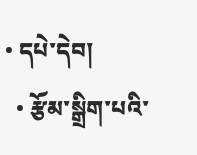• དཔེ་དེབ།
  • རྩོམ་སྒྲིག་པའི་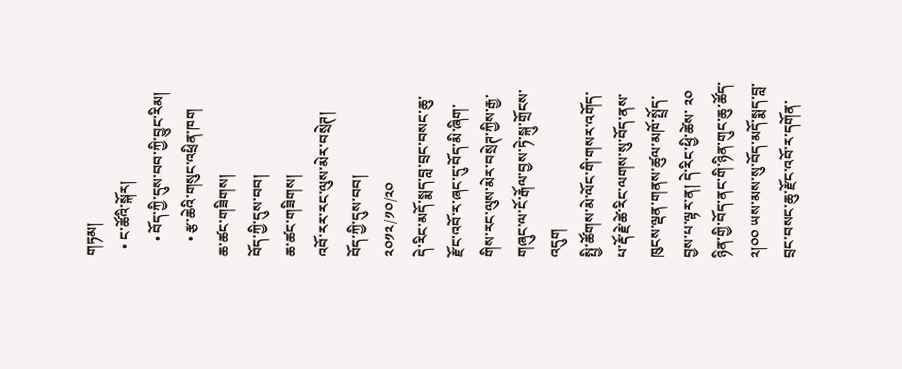གཏམ།
  • ང་ཚོའི་སྐོར།
    • བོད་ཀྱི་དུས་བབ་ཀྱི་བྱུང་རིམ།
    • རྩ་ཆེའི་གསུང་འཕྲིན་ཁག
ཆ་ཚང་གཟིགས།
བོད་ཀྱི་དུས་བབ།
ཆ་ཚང་གཟིགས།
འབོ་རར་རང་ལུས་མེར་བསྲེཊ།
བོད་ཀྱི་དུས་བབ།
༢༠༡༢/༡༠/༢༠
དེ་རིང་མདོ་སྨད་བླ་བྲང་བསང་ཆུ་རྫོང་འབོ་ར་ཞང་དུ་བོད་མི་ཞིག་གིས་རང་ལུས་མེར་བསྲེཊ་ཀྱིས་རྒྱ་གཞུང་ལ་ངོ་རྒོལ་བྱས་ཏེ་སྐུ་གྲོངས་འདུག
སྤྱི་ཚོགས་མེ་ལོང་གི་གསར་འགོད་པ་རྡོ་རྗེ་ཚེ་རིང་ལགས་སུ་བོད་ནས་ཁུངས་ལྡན་གནས་ཚུལ་མཁོ་སྤྲོད་བྱས་པ་ལྟར་ན། དེ་རིང་ཕྱི་ཚེས་ ༢༠ ཉིན་གྱི་བོད་ནང་གི་ཉིན་གུང་ཆུ་ཚོད་ ༢།༠༠ ཡས་མས་སུ་བོད་མདོ་སྨད་བླ་བྲང་བསང་ཆུ་རྫོང་འབོ་ར་དགོན་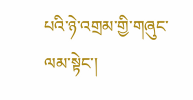པའི་ཉེ་འགྲམ་གྱི་གཞུང་ལམ་སྟེང་།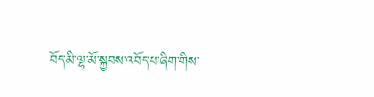བོད་མི་ལྷ་མོ་སྐྱབས་འབོད་པ་ཞིག་གིས་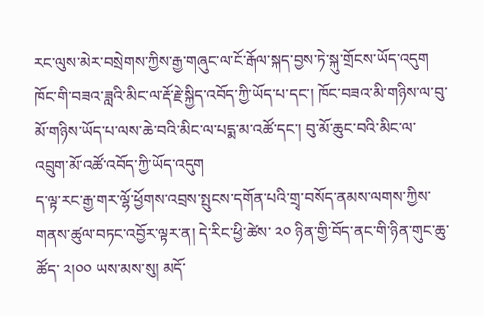རང་ལུས་མེར་བསྲེགས་ཀྱིས་རྒྱ་གཞུང་ལ་ངོ་རྒོལ་སྐད་བྱས་ཏེ་སྐུ་གྲོངས་ཡོད་འདུག
ཁོང་གི་བཟའ་ཟླའི་མིང་ལ་རྡོ་རྗེ་སྐྱིད་འབོད་ཀྱི་ཡོད་པ་དང་། ཁོང་བཟའ་མི་གཉིས་ལ་བུ་མོ་གཉིས་ཡོད་པ་ལས་ཆེ་བའི་མིང་ལ་པདྨ་མ་འཚོ་དང་། བུ་མོ་ཆུང་བའི་མིང་ལ་འབྲུག་མོ་འཚོ་འབོད་ཀྱི་ཡོད་འདུག
ད་ལྟ་རང་རྒྱ་གར་ལྷོ་ཕྱོགས་འབྲས་སྤུངས་དགོན་པའི་གྲྭ་བསོད་ནམས་ལགས་ཀྱིས་གནས་ཚུལ་བཏང་འབྱོར་ལྟར་ན། དེ་རིང་ཕྱི་ཚེས་ ༢༠ ཉིན་གྱི་བོད་ནང་གི་ཉིན་གུང་ཆུ་ཚོད་ ༢།༠༠ ཡས་མས་སུ། མདོ་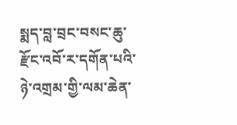སྨད་བླ་བྲང་བསང་ཆུ་རྫོང་འབོ་ར་དགོན་པའི་ཉེ་འགྲམ་གྱི་ལམ་ཆེན་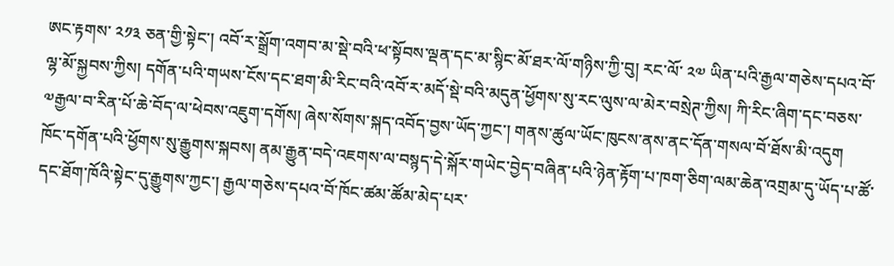ཨང་རྟགས་ ༢༡༣ ཅན་གྱི་སྟེང་། འབོ་ར་སྒྲོག་འགབ་མ་སྡེ་བའི་ཕ་སྟོབས་ལྡན་དང་མ་སྙིང་མོ་ཐར་ལོ་གཉིས་ཀྱི་བུ། རང་ལོ་ ༢༧ ཡིན་པའི་རྒྱལ་གཅེས་དཔའ་བོ་ལྷ་མོ་སྐྱབས་ཀྱིས། དགོན་པའི་གཡས་ངོས་དང་ཐག་མི་རིང་བའི་འབོ་ར་མདོ་སྡེ་བའི་མདུན་ཕྱོགས་སུ་རང་ལུས་ལ་མེར་བསྲེཊ་ཀྱིས། ཀི་རིང་ཞིག་དང་བཅས་༧རྒྱལ་བ་རིན་པོ་ཆེ་བོད་ལ་ཕེབས་འཇུག་དགོས། ཞེས་སོགས་སྐད་འབོད་བྱས་ཡོད་ཀྱང་། གནས་ཚུལ་ཡོང་ཁུངས་ནས་ནང་དོན་གསལ་བོ་ཐོས་མི་འདུག
ཁོང་དགོན་པའི་ཕྱོགས་སུ་རྒྱུགས་སྐབས། ནམ་རྒྱུན་བདེ་འཇགས་ལ་བསྙད་དེ་སྐོར་གཡེང་བྱེད་བཞིན་པའི་ཉེན་རྟོག་པ་ཁག་ཅིག་ལམ་ཆེན་འགྲམ་དུ་ཡོད་པ་ཚོ་དང་ཐོག་ཁོའི་སྟེང་དུ་རྒྱུགས་ཀྱང་། རྒྱལ་གཅེས་དཔའ་བོ་ཁོང་ཚམ་ཚོམ་མེད་པར་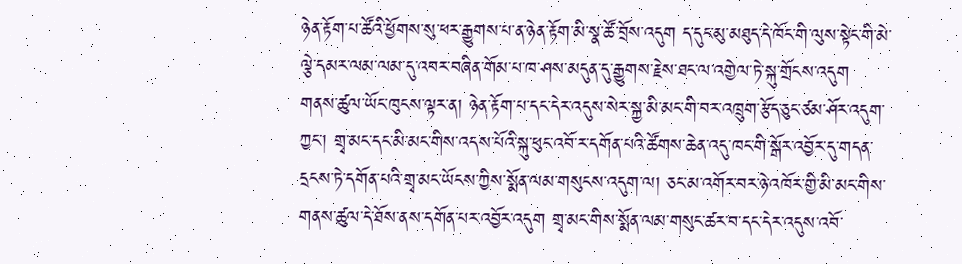ཉེན་རྟོག་པ་ཚོའི་ཕྱོགས་སུ་ཕར་རྒྱུགས་པ་ན་ཉེན་རྟོག་མི་སྣ་ཚོ་བྲོས་འདུག ད་དུང་མུ་མཐུད་དེ་ཁོང་གི་ལུས་སྟེང་གི་མེ་ལྕེ་དམར་ལམ་ལམ་དུ་འབར་བཞིན་གོམ་པ་ཁ་ཤས་མདུན་དུ་རྒྱུགས་རྗེས་ཐང་ལ་འགྱེལ་ཏེ་སྐུ་གྲོངས་འདུག
གནས་ཚུལ་ཡོང་ཁུངས་ལྟར་ན། ཉེན་རྟོག་པ་དང་དེར་འདུས་སེར་སྐྱ་མི་མང་གི་བར་འཁྲུག་རྩོད་ཅུང་ཙམ་ཤོར་འདུག་ཀྱང་། གྲྭ་མང་དང་མི་མང་གིས་འདས་པོའི་སྐུ་ཕུང་འབོ་ར་དགོན་པའི་ཚོགས་ཆེན་འདུ་ཁང་གི་སྒོར་འབྱོར་དུ་གདན་དྲངས་ཏེ་དགོན་པའི་གྲྭ་མང་ཡོངས་ཀྱིས་སྨོན་ལམ་གསུངས་འདུག་ལ། ཅང་མ་འགོར་བར་ཉེ་འཁོར་གྱི་མི་མང་གིས་གནས་ཚུལ་དེ་ཐོས་ནས་དགོན་པར་འབྱོར་འདུག གྲྭ་མང་གིས་སྨོན་ལམ་གསུང་ཚར་བ་དང་དེར་འདུས་འབོ་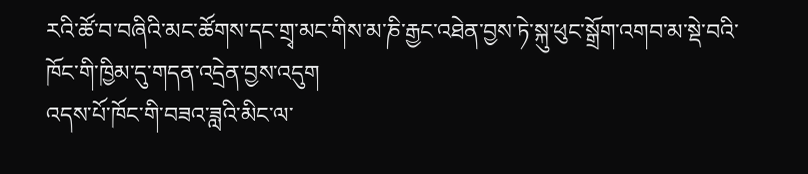རའི་ཚོ་བ་བཞིའི་མང་ཚོགས་དང་གྲྭ་མང་གིས་མ་ཎི་རྒྱང་འཐེན་བྱས་ཏེ་སྐུ་ཕུང་སྒྲོག་འགབ་མ་སྡེ་བའི་ཁོང་གི་ཁྱིམ་དུ་གདན་འདྲེན་བྱས་འདུག
འདས་པོ་ཁོང་གི་བཟའ་ཟླའི་མིང་ལ་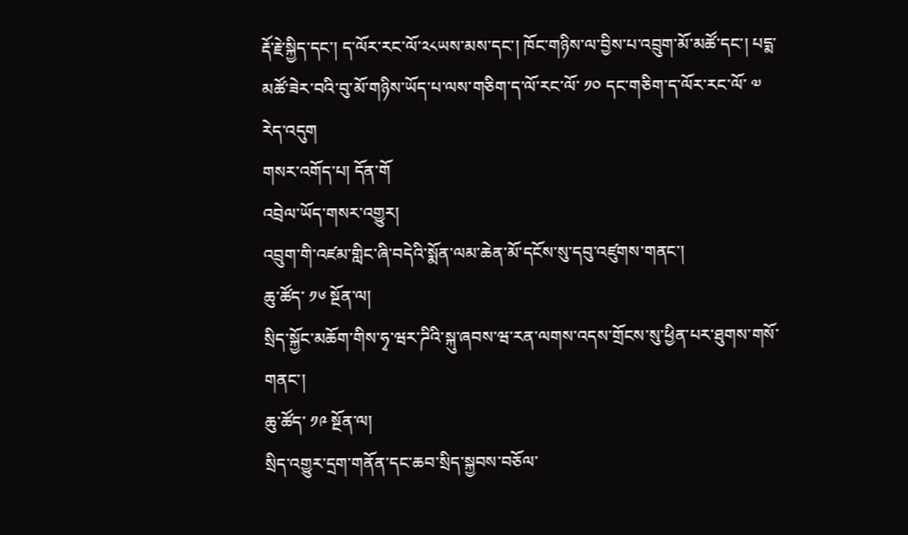རྡོ་རྗེ་སྐྱིད་དང་། ད་ལོར་རང་ལོ་༢༨ཡས་མས་དང་། ཁོང་གཉིས་ལ་བྱིས་པ་འབྲུག་མོ་མཚོ་དང་། པདྨ་མཚོ་ཟེར་བའི་བུ་མོ་གཉིས་ཡོད་པ་ལས་གཅིག་ད་ལོ་རང་ལོ་ ༡༠ དང་གཅིག་ད་ལོར་རང་ལོ་ ༧ རེད་འདུག
གསར་འགོད་པ། དོན་གོ
འབྲེལ་ཡོད་གསར་འགྱུར།
འབྲུག་གི་འཛམ་གླིང་ཞི་བདེའི་སྨོན་ལམ་ཆེན་མོ་དངོས་སུ་དབུ་འཛུགས་གནང་།
ཆུ་ཚོད་ ༡༦ སྔོན་ལ།
སྲིད་སྐྱོང་མཆོག་གིས་ཧྭ་ཝར་ཌིའི་སྐུ་ཞབས་ཝ་རན་ལགས་འདས་གྲོངས་སུ་ཕྱིན་པར་ཐུགས་གསོ་གནང་།
ཆུ་ཚོད་ ༡༩ སྔོན་ལ།
སྲིད་འགྱུར་དྲག་གནོན་དང་ཆབ་སྲིད་སྐྱབས་བཅོལ་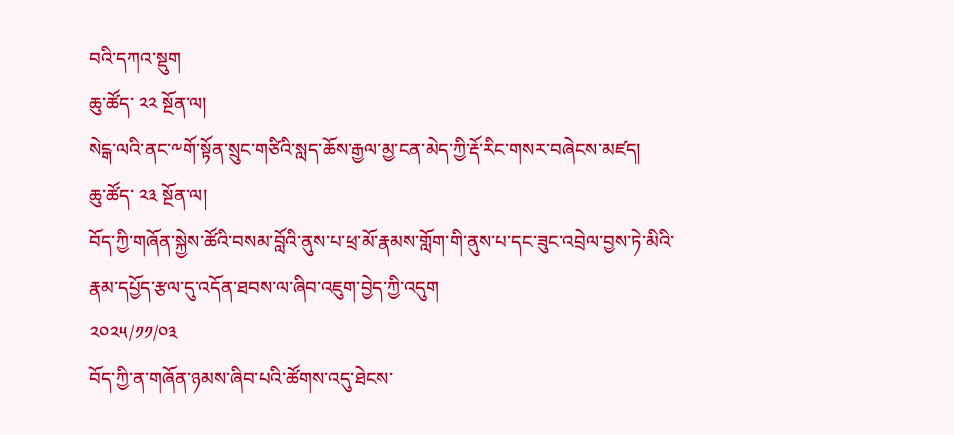བའི་དཀའ་སྡུག
ཆུ་ཚོད་ ༢༢ སྔོན་ལ།
སེངྒ་ལའི་ནང་༸གོ་སྟོན་སྲུང་གཙིའི་སླད་ཆོས་རྒྱལ་མྱ་ངན་མེད་ཀྱི་རྡོ་རིང་གསར་བཞེངས་མཛད།
ཆུ་ཚོད་ ༢༣ སྔོན་ལ།
བོད་ཀྱི་གཞོན་སྐྱེས་ཚོའི་བསམ་བློའི་ནུས་པ་ཕྲ་མོ་རྣམས་གློག་གི་ནུས་པ་དང་ཟུང་འབྲེལ་བྱས་ཏེ་མིའི་རྣམ་དཔྱོད་རྩལ་དུ་འདོན་ཐབས་ལ་ཞིབ་འཇུག་བྱེད་ཀྱི་འདུག
༢༠༢༥/༡༡/༠༣
བོད་ཀྱི་ན་གཞོན་ཉམས་ཞིབ་པའི་ཚོགས་འདུ་ཐེངས་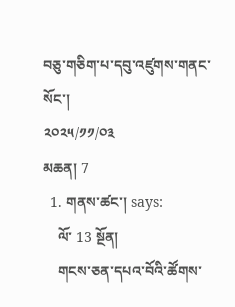བཅུ་གཅིག་པ་དབུ་འཛུགས་གནང་སོང་།
༢༠༢༥/༡༡/༠༣
མཆན། 7
  1. གནས་ཚང་། says:
    ལོ་ 13 སྔོན།
    གངས་ཅན་དཔའ་བོའི་ཚོགས་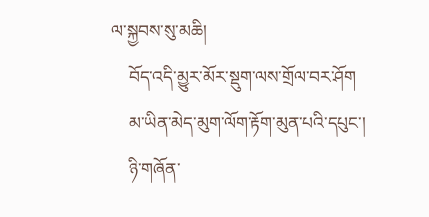ལ་སྐྱབས་སུ་མཆི།
    བོད་འདི་མྱུར་མོར་སྡུག་ལས་གྲོལ་བར་ཤོག
    མ་ཡིན་མེད་མུག་ལོག་རྟོག་མུན་པའི་དཔུང་།
    ཉི་གཞོན་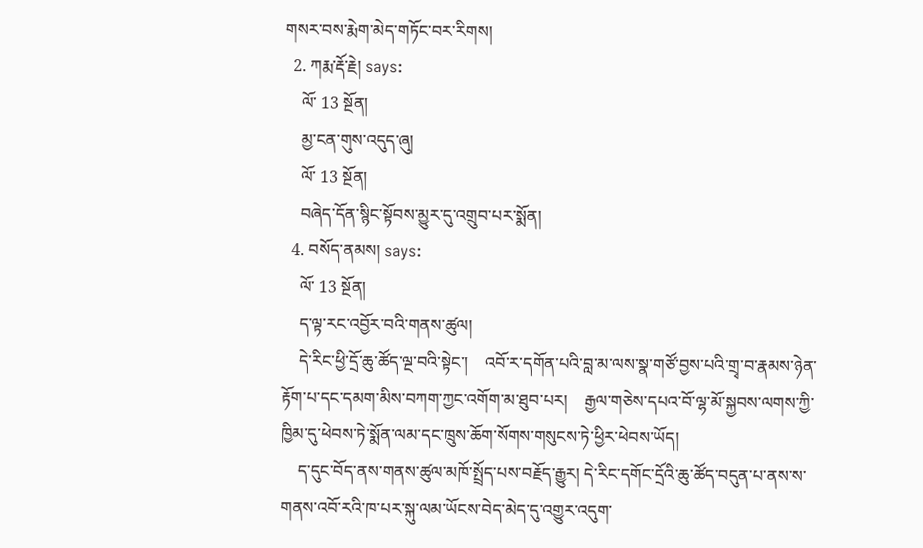གསར་བས་རྨེག་མེད་གཏོང་བར་རིགས།
  2. ཀརྨ་རྡོ་རྗེ། says:
    ལོ་ 13 སྔོན།
    མྱ་ངན་གུས་འདུད་ཞུ།
    ལོ་ 13 སྔོན།
    བཞེད་དོན་སྙིང་སྟོབས་མྱུར་དུ་འགྲུབ་པར་སྨོན།
  4. བསོད་ནམས། says:
    ལོ་ 13 སྔོན།
    ད་ལྟ་རང་འབྱོར་བའི་གནས་ཚུལ།
    དེ་རིང་ཕྱི་དྲོ་ཆུ་ཚོད་ལྔ་བའི་སྟེང་།    འབོ་ར་དགོན་པའི་བླ་མ་ལས་སྣ་གཙོ་བྱས་པའི་གྲྭ་བ་རྣམས་ཉེན་རྟོག་པ་དང་དམག་མིས་བཀག་ཀྱང་འགོག་མ་ཐུབ་པར།    རྒྱལ་གཅེས་དཔའ་བོ་ལྷ་མོ་སྐྱབས་ལགས་ཀྱི་ཁྱིམ་དུ་ཕེབས་ཏེ་སྨོན་ལམ་དང་ཁྲུས་ཆོག་སོགས་གསུངས་ཏེ་ཕྱིར་ཕེབས་ཡོད།
    ད་དུང་བོད་ནས་གནས་ཚུལ་མཁོ་སྤྲོད་པས་བརྗོད་རྒྱུར། དེ་རིང་དགོང་དྲོའི་ཆུ་ཚོད་བདུན་པ་ནས་ས་གནས་འབོ་རའི་ཁ་པར་སྐུ་ལམ་ཡོངས་བེད་མེད་དུ་འགྱུར་འདུག་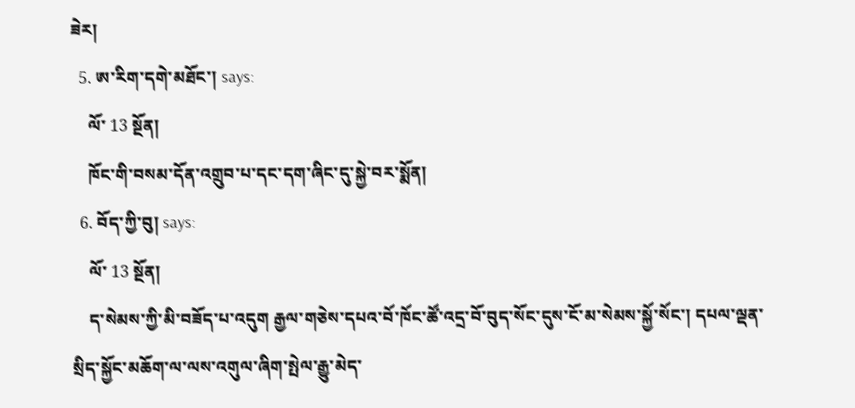ཟེར།
  5. ཨ་རིག་དགེ་མཐོང་། says:
    ལོ་ 13 སྔོན།
    ཁོང་གི་བསམ་དོན་འགྲུབ་པ་དང་དག་ཞིང་དུ་སྐྱེ་བར་སྨོན།
  6. བོད་ཀྱི་བུ། says:
    ལོ་ 13 སྔོན།
    ད་སེམས་ཀྱི་མི་བཟོད་པ་འདུག རྒྱལ་གཅེས་དཔའ་བོ་ཁོང་ཚོ་འདྲ་བོ་བུད་སོང་དུས་ངོ་མ་སེམས་སྐྱོ་སོང་། དཔལ་ལྡན་སྲིད་སྐྱོང་མཆོག་ལ་ལས་འགུལ་ཞིག་སྤེལ་རྒྱུ་མེད་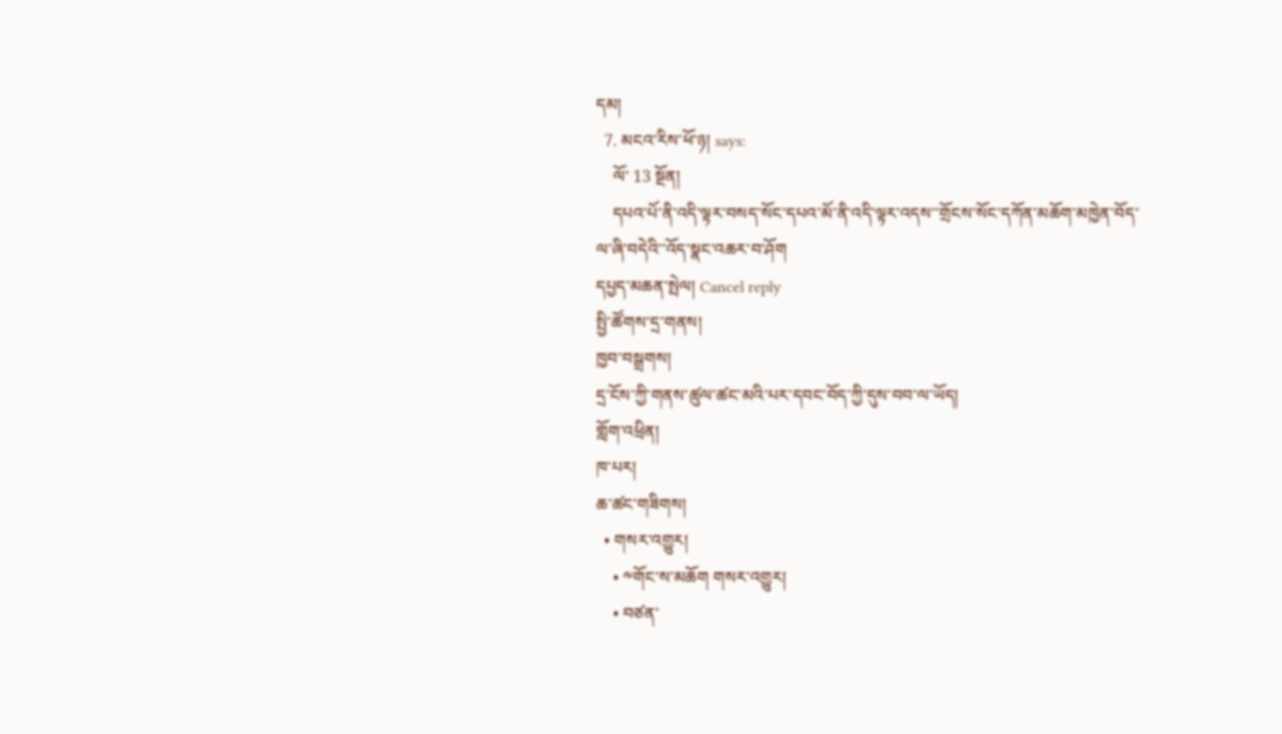དམ།
  7. མངའ་རིས་ཕོ་ཉ། says:
    ལོ་ 13 སྔོན།
    དཔའ་པོ་ནི་འདི་ལྟར་བསད་སོང་དཔའ་མོ་ནི་འདི་ལྟར་འདས་་གྲོངས་སོང་དཀོན་མཆོག་མཁྱེན་བོད་ལ་ཞི་བདེའི་་འོད་སྣང་འཆར་བ་ཤོག
དཔྱད་མཆན་སྤེལ། Cancel reply
སྤྱི་ཚོགས་དྲ་གནས།
ཁྱབ་བསྒྲགས།
དྲ་ངོས་ཀྱི་གནས་ཚུལ་ཚང་མའི་པར་དབང་བོད་ཀྱི་དུས་བབ་ལ་ཡོད།
གློག་འཕྲིན།
ཁ་པར།
ཆ་ཚང་གཟིགས།
  • གསར་འགྱུར།
    • ༸གོང་ས་མཆོག གསར་འགྱུར།
    • བཙན་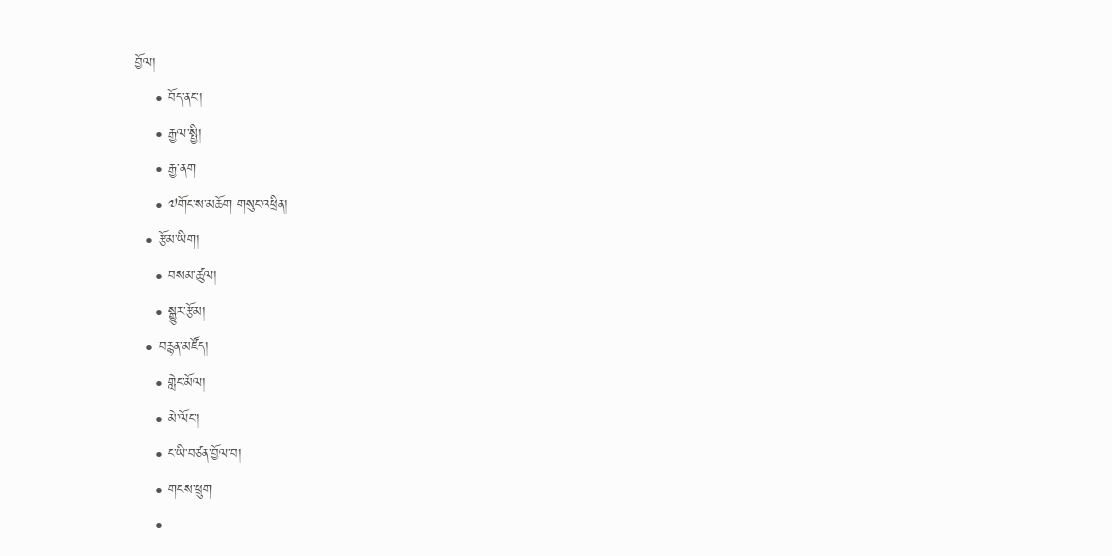བྱོལ།
    • བོད་ནང་།
    • རྒྱལ་སྤྱི།
    • རྒྱ་ནག
    • ༧གོང་ས་མཆོག གསུང་འཕྲིན།
  • རྩོམ་ཡིག།
    • བསམ་ཚུལ།
    • སྒྱུར་རྩོམ།
  • བརྙན་མཛོད།
    • གླེང་མོལ།
    • མེ་ལོང་།
    • ང་ཡི་བཙན་བྱོལ་བ།
    • གངས་ཕྲུག
    •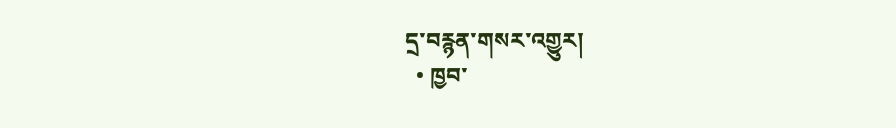དྲ་བརྙན་གསར་འགྱུར།
  • ཁྱབ་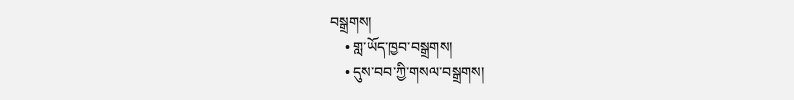བསྒྲགས།
    • གླ་ཡོད་ཁྱབ་བསྒྲགས།
    • དུས་བབ་ཀྱི་གསལ་བསྒྲགས།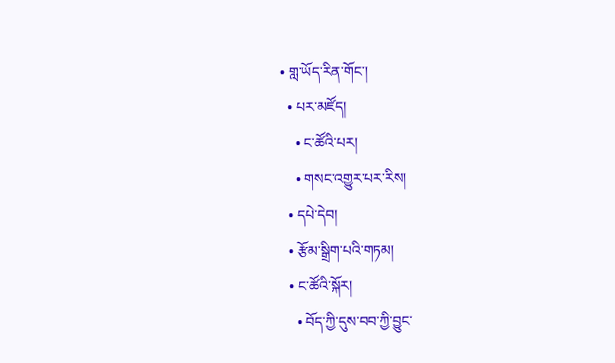• གླ་ཡོད་རིན་གོང་།
  • པར་མཛོད།
    • ང་ཚོའི་པར།
    • གསང་འགྱུར་པར་རིས།
  • དཔེ་དེབ།
  • རྩོམ་སྒྲིག་པའི་གཏམ།
  • ང་ཚོའི་སྐོར།
    • བོད་ཀྱི་དུས་བབ་ཀྱི་བྱུང་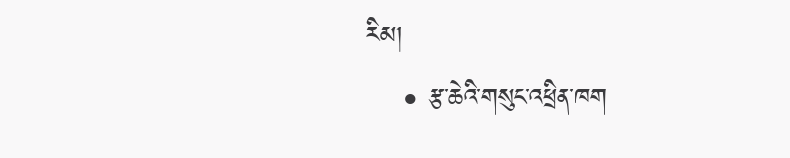རིམ།
    • རྩ་ཆེའི་གསུང་འཕྲིན་ཁག